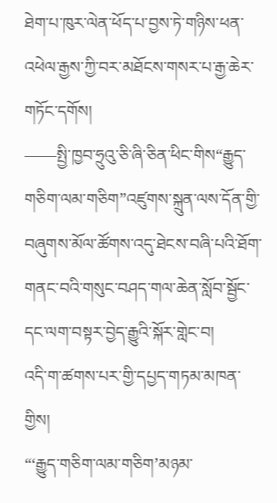ཐེག་པ་ཁུར་ལེན་ཕོད་པ་བྱས་ཏེ་གཉིས་ཕན་འཕེལ་རྒྱས་ཀྱི་བར་མཐོངས་གསར་པ་རྒྱ་ཆེར་གཏོང་དགོས།
——སྤྱི་ཁྱབ་ཧྲུའུ་ཅི་ཞི་ཅིན་ཕིང་གིས“རྒྱུད་གཅིག་ལམ་གཅིག”འཛུགས་སྐྲུན་ལས་དོན་གྱི་བཞུགས་མོལ་ཚོགས་འདུ་ཐེངས་བཞི་པའི་ཐོག་གནང་བའི་གསུང་བཤད་གལ་ཆེན་སློབ་སྦྱོང་དང་ལག་བསྟར་བྱེད་རྒྱུའི་སྐོར་གླེང་བ།
འདི་ག་ཚགས་པར་གྱི་དཔྱད་གཏམ་མཁན་གྱིས།
“‘རྒྱུད་གཅིག་ལམ་གཅིག’མཉམ་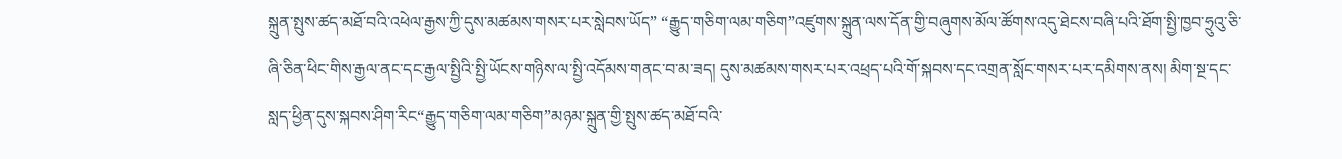སྐྲུན་སྤུས་ཚད་མཐོ་བའི་འཕེལ་རྒྱས་ཀྱི་དུས་མཚམས་གསར་པར་སླེབས་ཡོད” “རྒྱུད་གཅིག་ལམ་གཅིག”འཛུགས་སྐྲུན་ལས་དོན་གྱི་བཞུགས་མོལ་ཚོགས་འདུ་ཐེངས་བཞི་པའི་ཐོག་སྤྱི་ཁྱབ་ཧྲུའུ་ཅི་ཞི་ཅིན་ཕིང་གིས་རྒྱལ་ནང་དང་རྒྱལ་སྤྱིའི་སྤྱི་ཡོངས་གཉིས་ལ་སྤྱི་འདོམས་གནང་བ་མ་ཟད། དུས་མཚམས་གསར་པར་འཕྲད་པའི་གོ་སྐབས་དང་འགྲན་སློང་གསར་པར་དམིགས་ནས། མིག་སྔ་དང་སླད་ཕྱིན་དུས་སྐབས་ཤིག་རིང“རྒྱུད་གཅིག་ལམ་གཅིག”མཉམ་སྐྲུན་གྱི་སྤུས་ཚད་མཐོ་བའི་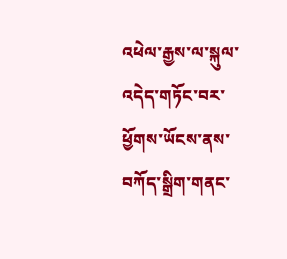འཕེལ་རྒྱས་ལ་སྐུལ་འདེད་གཏོང་བར་ཕྱོགས་ཡོངས་ནས་བཀོད་སྒྲིག་གནང་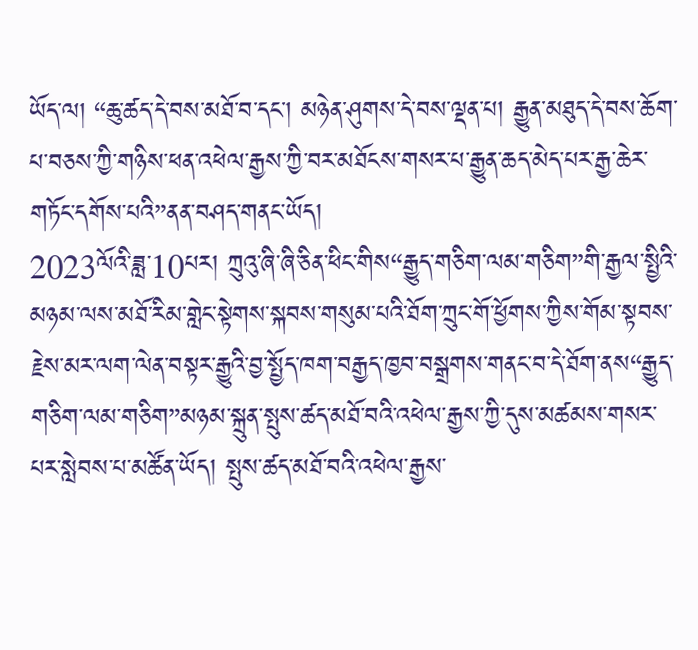ཡོད་ལ། “ཆུ་ཚད་དེ་བས་མཐོ་བ་དང་། མཉེན་ཤུགས་དེ་བས་ལྡན་པ། རྒྱུན་མཐུད་དེ་བས་ཆོག་པ་བཅས་ཀྱི་གཉིས་ཕན་འཕེལ་རྒྱས་ཀྱི་བར་མཐོངས་གསར་པ་རྒྱུན་ཆད་མེད་པར་རྒྱ་ཆེར་གཏོང་དགོས་པའི”ནན་བཤད་གནང་ཡོད།
2023ལོའི་ཟླ་10པར། ཀྲུའུ་ཞི་ཞི་ཅིན་ཕིང་གིས“རྒྱུད་གཅིག་ལམ་གཅིག”གི་རྒྱལ་སྤྱིའི་མཉམ་ལས་མཐོ་རིམ་གླེང་སྟེགས་སྐབས་གསུམ་པའི་ཐོག་ཀྲུང་གོ་ཕྱོགས་ཀྱིས་གོམ་སྟབས་རྗེས་མར་ལག་ལེན་བསྟར་རྒྱུའི་བྱ་སྤྱོད་ཁག་བརྒྱད་ཁྱབ་བསྒྲགས་གནང་བ་དེ་ཐོག་ནས“རྒྱུད་གཅིག་ལམ་གཅིག”མཉམ་སྐྲུན་སྤུས་ཚད་མཐོ་བའི་འཕེལ་རྒྱས་ཀྱི་དུས་མཚམས་གསར་པར་སླེབས་པ་མཚོན་ཡོད། སྤུས་ཚད་མཐོ་བའི་འཕེལ་རྒྱས་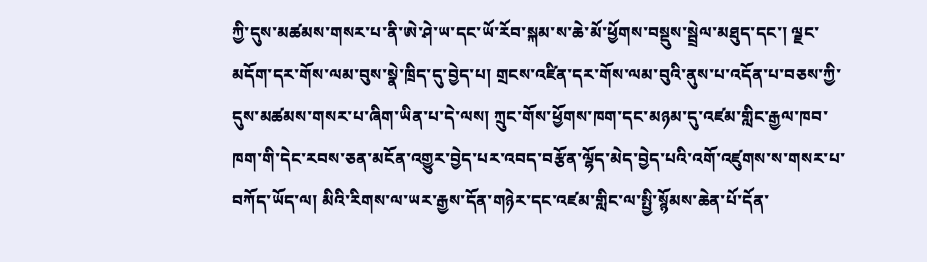ཀྱི་དུས་མཚམས་གསར་པ་ནི་ཨེ་ཤེ་ཡ་དང་ཡོ་རོབ་སྐམ་ས་ཆེ་མོ་ཕྱོགས་བསྡུས་སྦྲེལ་མཐུད་དང་། ལྗང་མདོག་དར་གོས་ལམ་བུས་སྣེ་ཁྲིད་དུ་བྱེད་པ། གྲངས་འཛིན་དར་གོས་ལམ་བུའི་ནུས་པ་འདོན་པ་བཅས་ཀྱི་དུས་མཚམས་གསར་པ་ཞིག་ཡིན་པ་དེ་ལས། ཀྲུང་གོས་ཕྱོགས་ཁག་དང་མཉམ་དུ་འཛམ་གླིང་རྒྱལ་ཁབ་ཁག་གི་དེང་རབས་ཅན་མངོན་འགྱུར་བྱེད་པར་འབད་བརྩོན་ལྷོད་མེད་བྱེད་པའི་འགོ་འཛུགས་ས་གསར་པ་བཀོད་ཡོད་ལ། མིའི་རིགས་ལ་ཡར་རྒྱས་དོན་གཉེར་དང་འཛམ་གླིང་ལ་སྤྱི་སྙོམས་ཆེན་པོ་དོན་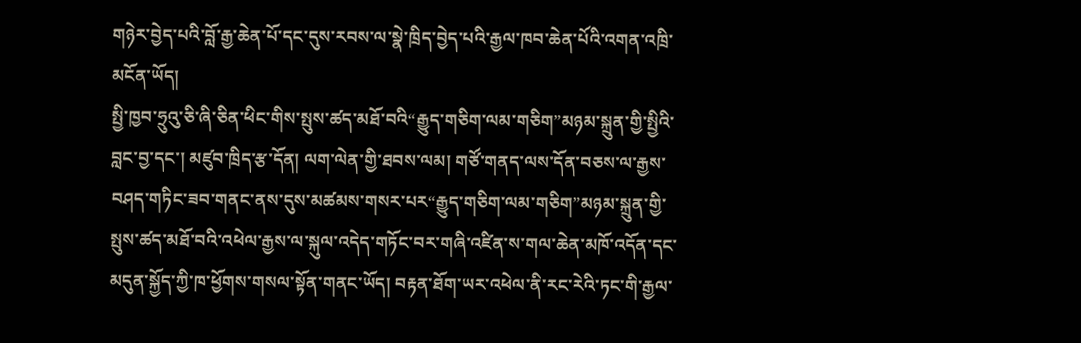གཉེར་བྱེད་པའི་བློ་རྒྱ་ཆེན་པོ་དང་དུས་རབས་ལ་སྣེ་ཁྲིད་བྱེད་པའི་རྒྱལ་ཁབ་ཆེན་པོའི་འགན་འཁྲི་མངོན་ཡོད།
སྤྱི་ཁྱབ་ཧྲུའུ་ཅི་ཞི་ཅིན་ཕིང་གིས་སྤུས་ཚད་མཐོ་བའི“རྒྱུད་གཅིག་ལམ་གཅིག”མཉམ་སྐྲུན་གྱི་སྤྱིའི་བླང་བྱ་དང་། མཛུབ་ཁྲིད་རྩ་དོན། ལག་ལེན་གྱི་ཐབས་ལམ། གཙོ་གནད་ལས་དོན་བཅས་ལ་རྒྱས་བཤད་གཏིང་ཟབ་གནང་ནས་དུས་མཚམས་གསར་པར“རྒྱུད་གཅིག་ལམ་གཅིག”མཉམ་སྐྲུན་གྱི་སྤུས་ཚད་མཐོ་བའི་འཕེལ་རྒྱས་ལ་སྐུལ་འདེད་གཏོང་བར་གཞི་འཛིན་ས་གལ་ཆེན་མཁོ་འདོན་དང་མདུན་སྐྱོད་ཀྱི་ཁ་ཕྱོགས་གསལ་སྟོན་གནང་ཡོད། བརྟན་ཐོག་ཡར་འཕེལ་ནི་རང་རེའི་ཏང་གི་རྒྱལ་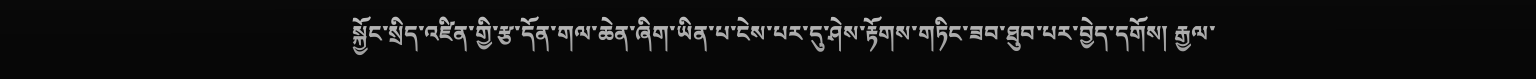སྐྱོང་སྲིད་འཛིན་གྱི་རྩ་དོན་གལ་ཆེན་ཞིག་ཡིན་པ་ངེས་པར་དུ་ཤེས་རྟོགས་གཏིང་ཟབ་ཐུབ་པར་བྱེད་དགོས། རྒྱལ་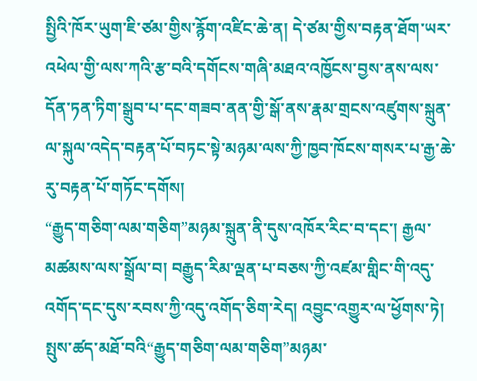སྤྱིའི་ཁོར་ཡུག་ཇི་ཙམ་གྱིས་རྙོག་འཛིང་ཆེ་ན། དེ་ཙམ་གྱིས་བརྟན་ཐོག་ཡར་འཕེལ་གྱི་ལས་ཀའི་རྩ་བའི་དགོངས་གཞི་མཐའ་འཁྱོངས་བྱས་ནས་ལས་དོན་ཏན་ཏིག་སྒྲུབ་པ་དང་གཟབ་ནན་གྱི་སྒོ་ནས་རྣམ་གྲངས་འཛུགས་སྐྲུན་ལ་སྐུལ་འདེད་བརྟན་པོ་བཏང་སྟེ་མཉམ་ལས་ཀྱི་ཁྱབ་ཁོངས་གསར་པ་རྒྱ་ཆེ་རུ་བརྟན་པོ་གཏོང་དགོས།
“རྒྱུད་གཅིག་ལམ་གཅིག”མཉམ་སྐྲུན་ནི་དུས་འཁོར་རིང་བ་དང་། རྒྱལ་མཚམས་ལས་སྒྲོལ་བ། བརྒྱུད་རིམ་ལྡན་པ་བཅས་ཀྱི་འཛམ་གླིང་གི་འདུ་འགོད་དང་དུས་རབས་ཀྱི་འདུ་འགོད་ཅིག་རེད། འབྱུང་འགྱུར་ལ་ཕྱོགས་ཏེ། སྤུས་ཚད་མཐོ་བའི“རྒྱུད་གཅིག་ལམ་གཅིག”མཉམ་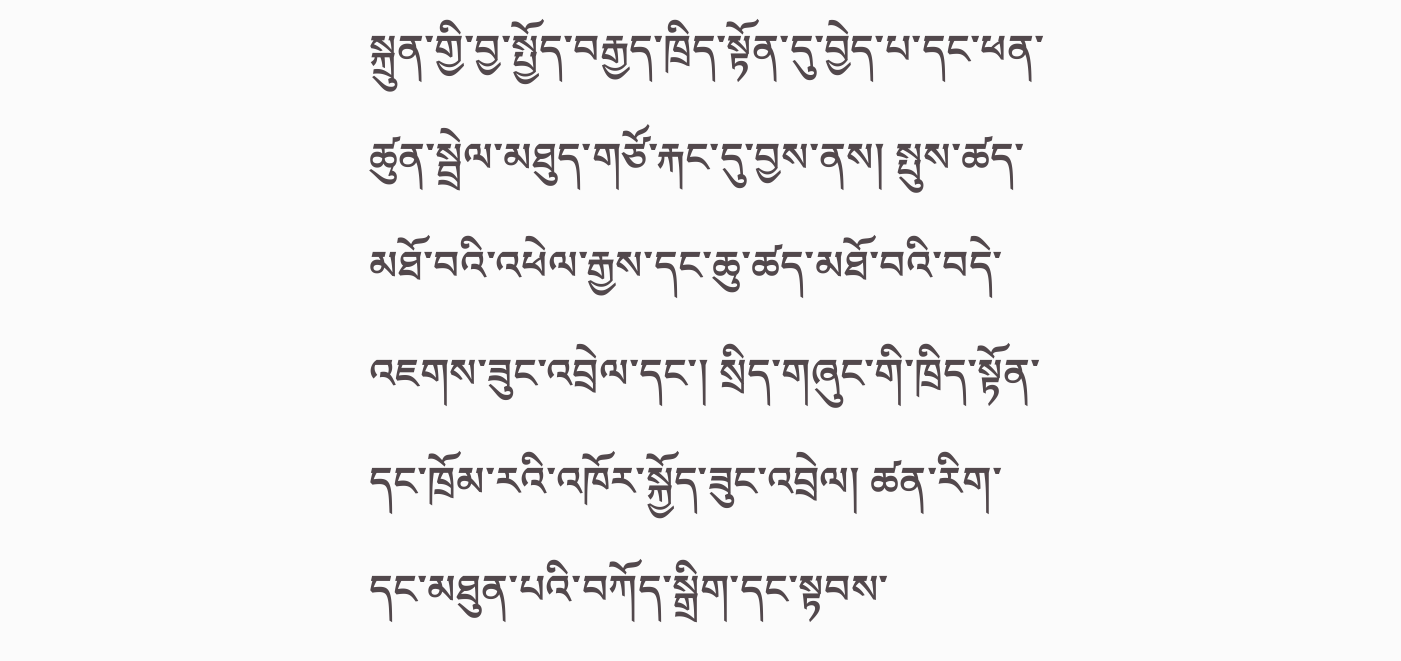སྐྲུན་གྱི་བྱ་སྤྱོད་བརྒྱད་ཁྲིད་སྟོན་དུ་བྱེད་པ་དང་ཕན་ཚུན་སྦྲེལ་མཐུད་གཙོ་རྐང་དུ་བྱས་ནས། སྤུས་ཚད་མཐོ་བའི་འཕེལ་རྒྱས་དང་ཆུ་ཚད་མཐོ་བའི་བདེ་འཇགས་ཟུང་འབྲེལ་དང་། སྲིད་གཞུང་གི་ཁྲིད་སྟོན་དང་ཁྲོམ་རའི་འཁོར་སྐྱོད་ཟུང་འབྲེལ། ཚན་རིག་དང་མཐུན་པའི་བཀོད་སྒྲིག་དང་སྟབས་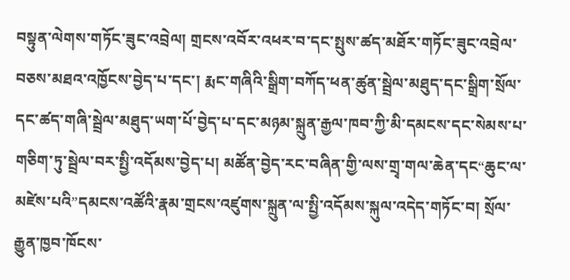བསྟུན་ལེགས་གཏོང་ཟུང་འབྲེལ། གྲངས་འབོར་འཕར་བ་དང་སྤུས་ཚད་མཐོར་གཏོང་ཟུང་འབྲེལ་བཅས་མཐའ་འཁྱོངས་བྱེད་པ་དང་། རྨང་གཞིའི་སྒྲིག་བཀོད་ཕན་ཚུན་སྦྲེལ་མཐུད་དང་སྒྲིག་སྲོལ་དང་ཚད་གཞི་སྦྲེལ་མཐུད་ཡག་པོ་བྱེད་པ་དང་མཉམ་སྐྲུན་རྒྱལ་ཁབ་ཀྱི་མི་དམངས་དང་སེམས་པ་གཅིག་ཏུ་སྦྲེལ་བར་སྤྱི་འདོམས་བྱེད་པ། མཚོན་བྱེད་རང་བཞིན་གྱི་ལས་གྲྭ་གལ་ཆེན་དང“ཆུང་ལ་མཛེས་པའི”དམངས་འཚོའི་རྣམ་གྲངས་འཛུགས་སྐྲུན་ལ་སྤྱི་འདོམས་སྐུལ་འདེད་གཏོང་བ། སྲོལ་རྒྱུན་ཁྱབ་ཁོངས་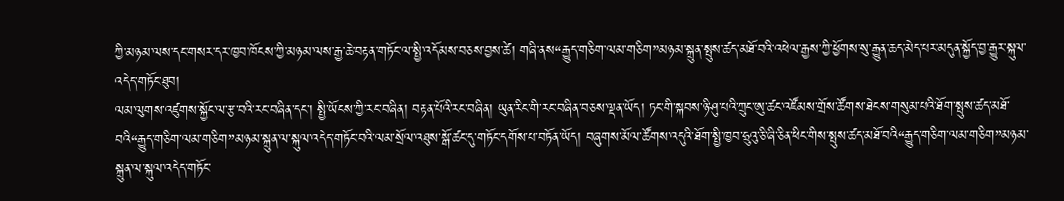ཀྱི་མཉམ་ལས་དང་གསར་དར་ཁྱབ་ཁོངས་ཀྱི་མཉམ་ལས་རྒྱ་ཆེ་བརྟན་གཏོང་ལ་སྤྱི་འདོམས་བཅས་བྱས་ཚེ། གཞི་ནས“རྒྱུད་གཅིག་ལམ་གཅིག”མཉམ་སྐྲུན་སྤུས་ཚད་མཐོ་བའི་འཕེལ་རྒྱས་ཀྱི་ཕྱོགས་སུ་རྒྱུན་ཆད་མེད་པར་མདུན་སྐྱོད་བྱ་རྒྱུར་སྐུལ་འདེད་གཏོང་ཐུབ།
ལམ་ལུགས་འཛུགས་སྐྱོང་ལ་རྩ་བའི་རང་བཞིན་དང་། སྤྱི་ཡོངས་ཀྱི་རང་བཞིན། བརྟན་པོའི་རང་བཞིན། ཡུན་རིང་གི་རང་བཞིན་བཅས་ལྡན་ཡོད། ཏང་གི་སྐབས་ཉི་ཤུ་པའི་ཀྲུང་ཨུ་ཚང་འཛོམས་གྲོས་ཚོགས་ཐེངས་གསུམ་པའི་ཐོག་སྤུས་ཚད་མཐོ་བའི“རྒྱུད་གཅིག་ལམ་གཅིག”མཉམ་སྐྲུན་ལ་སྐུལ་འདེད་གཏོང་བའི་ལམ་སྲོལ་འཐུས་སྒོ་ཚང་དུ་གཏོང་དགོས་པ་བཏོན་ཡོད། བཞུགས་མོལ་ཚོགས་འདུའི་ཐོག་སྤྱི་ཁྱབ་ཧྲུའུ་ཅི་ཞི་ཅིན་ཕིང་གིས་སྤུས་ཚད་མཐོ་བའི“རྒྱུད་གཅིག་ལམ་གཅིག”མཉམ་སྐྲུན་ལ་སྐུལ་འདེད་གཏོང་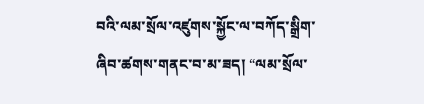བའི་ལམ་སྲོལ་འཛུགས་སྐྱོང་ལ་བཀོད་སྒྲིག་ཞིབ་ཚགས་གནང་བ་མ་ཟད། “ལམ་སྲོལ་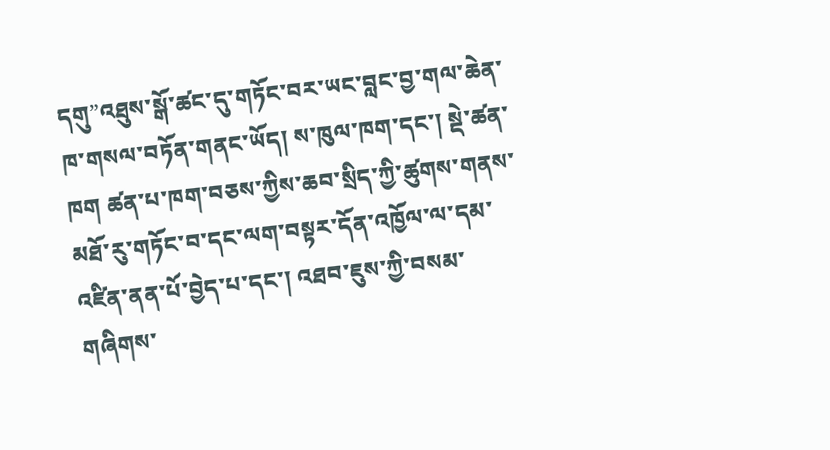དགུ”འཐུས་སྒོ་ཚང་དུ་གཏོང་བར་ཡང་བླང་བྱ་གལ་ཆེན་ཁ་གསལ་བཏོན་གནང་ཡོད། ས་ཁུལ་ཁག་དང་། སྡེ་ཚན་ཁག ཚན་པ་ཁག་བཅས་ཀྱིས་ཆབ་སྲིད་ཀྱི་ཚུགས་གནས་མཐོ་རུ་གཏོང་བ་དང་ལག་བསྟར་དོན་འཁྱོལ་ལ་དམ་འཛིན་ནན་པོ་བྱེད་པ་དང་། འཐབ་ཇུས་ཀྱི་བསམ་གཞིགས་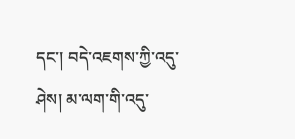དང་། བདེ་འཇགས་ཀྱི་འདུ་ཤེས། མ་ལག་གི་འདུ་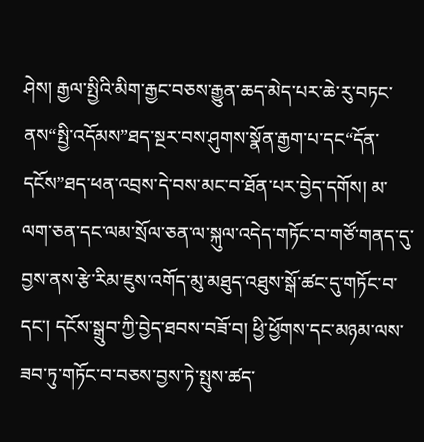ཤེས། རྒྱལ་སྤྱིའི་མིག་རྒྱང་བཅས་རྒྱུན་ཆད་མེད་པར་ཆེ་རུ་བཏང་ནས“སྤྱི་འདོམས”ཐད་སྔར་བས་ཤུགས་སྣོན་རྒྱག་པ་དང“དོན་དངོས”ཐད་ཕན་འབྲས་དེ་བས་མང་བ་ཐོན་པར་བྱེད་དགོས། མ་ལག་ཅན་དང་ལམ་སྲོལ་ཅན་ལ་སྐུལ་འདེད་གཏོང་བ་གཙོ་གནད་དུ་བྱས་ནས་རྩེ་རིམ་ཇུས་འགོད་མུ་མཐུད་འཐུས་སྒོ་ཚང་དུ་གཏོང་བ་དང་། དངོས་སྒྲུབ་ཀྱི་བྱེད་ཐབས་བཟོ་བ། ཕྱི་ཕྱོགས་དང་མཉམ་ལས་ཟབ་ཏུ་གཏོང་བ་བཅས་བྱས་ཏེ་སྤུས་ཚད་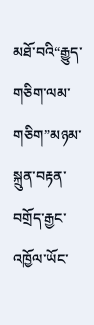མཐོ་བའི“རྒྱུད་གཅིག་ལམ་གཅིག”མཉམ་སྐྲུན་བརྟན་བགྲོད་རྒྱང་འཁྱོལ་ཡོང་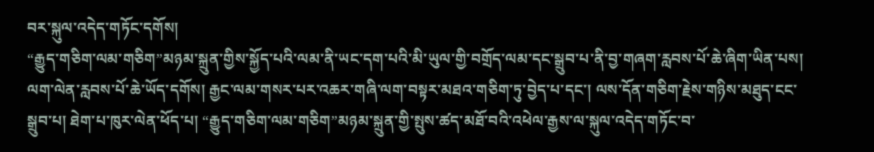བར་སྐུལ་འདེད་གཏོང་དགོས།
“རྒྱུད་གཅིག་ལམ་གཅིག”མཉམ་སྐྲུན་གྱིས་སྐྱོད་པའི་ལམ་ནི་ཡང་དག་པའི་མི་ཡུལ་གྱི་བགྲོད་ལམ་དང་སྒྲུབ་པ་ནི་བྱ་གཞག་རླབས་པོ་ཆེ་ཞིག་ཡིན་པས། ལག་ལེན་རླབས་པོ་ཆེ་ཡོད་དགོས། རྒྱང་ལམ་གསར་པར་འཆར་གཞི་ལག་བསྟར་མཐའ་གཅིག་ཏུ་བྱེད་པ་དང་། ལས་དོན་གཅིག་རྗེས་གཉིས་མཐུད་ངང་སྒྲུབ་པ། ཐེག་པ་ཁུར་ལེན་ཕོད་པ། “རྒྱུད་གཅིག་ལམ་གཅིག”མཉམ་སྐྲུན་གྱི་སྤུས་ཚད་མཐོ་བའི་འཕེལ་རྒྱས་ལ་སྐུལ་འདེད་གཏོང་བ་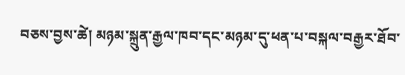བཅས་བྱས་ཚེ། མཉམ་སྐྲུན་རྒྱལ་ཁབ་དང་མཉམ་དུ་ཕན་པ་བསྐལ་བརྒྱར་ཐོབ་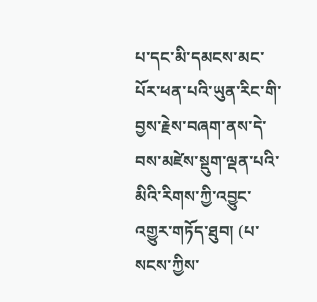པ་དང་མི་དམངས་མང་པོར་ཕན་པའི་ཡུན་རིང་གི་བྱས་རྗེས་བཞག་ནས་དེ་བས་མཛེས་སྡུག་ལྡན་པའི་མིའི་རིགས་ཀྱི་འབྱུང་འགྱུར་གཏོད་ཐུབ། (པ་སངས་ཀྱིས་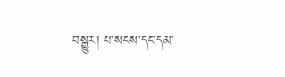བསྒྱུར། པ་སངས་དང་དམ་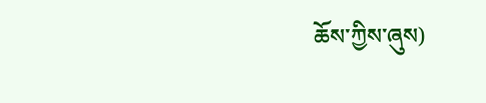ཆོས་ཀྱིས་ཞུས)